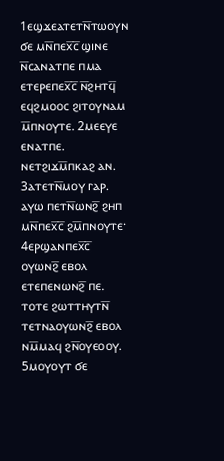1ⲉϣϫⲉⲁⲧⲉⲧⲛ̅ⲧⲱⲟⲩⲛ ϭⲉ ⲙⲛ̅ⲡⲉⲭ̅ⲥ̅ ϣⲓⲛⲉ ⲛ̅ⲥⲁⲛⲁⲧⲡⲉ ⲡⲙⲁ ⲉⲧⲉⲣⲉⲡⲉⲭ̅ⲥ̅ ⲛ̅ϩⲏⲧϥ̅ ⲉϥϩⲙⲟⲟⲥ ϩⲓⲧⲟⲩⲛⲁⲙ ⲙ̅ⲡⲛⲟⲩⲧⲉ. 2ⲙⲉⲉⲩⲉ ⲉⲛⲁⲧⲡⲉ. ⲛⲉⲧϩⲓϫⲙ̅ⲡⲕⲁϩ ⲁⲛ. 3ⲁⲧⲉⲧⲛ̅ⲙⲟⲩ ⲅⲁⲣ. ⲁⲩⲱ ⲡⲉⲧⲛ̅ⲱⲛϩ̅ ϩⲏⲡ ⲙⲛ̅ⲡⲉⲭ̅ⲥ̅ ϩⲙ̅ⲡⲛⲟⲩⲧⲉ· 4ⲉⲣϣⲁⲛⲡⲉⲭ̅ⲥ̅ ⲟⲩⲱⲛϩ̅ ⲉⲃⲟⲗ ⲉⲧⲉⲡⲉⲛⲱⲛϩ̅ ⲡⲉ. ⲧⲟⲧⲉ ϩⲱⲧⲧⲏⲩⲧⲛ̅ ⲧⲉⲧⲛⲁⲟⲩⲱⲛϩ̅ ⲉⲃⲟⲗ ⲛⲙ̅ⲙⲁϥ ϩⲛ̅ⲟⲩⲉⲟⲟⲩ. 5ⲙⲟⲩⲟⲩⲧ ϭⲉ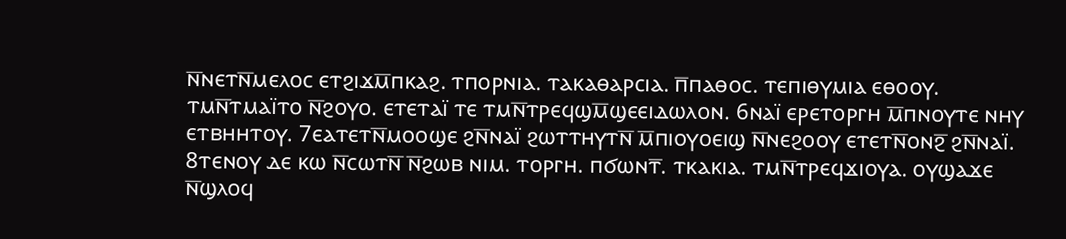ⲛ̅ⲛⲉⲧⲛ̅ⲙⲉⲗⲟⲥ ⲉⲧϩⲓϫⲙ̅ⲡⲕⲁϩ. ⲧⲡⲟⲣⲛⲓⲁ. ⲧⲁⲕⲁⲑⲁⲣⲥⲓⲁ. ⲡ̅ⲡⲁⲑⲟⲥ. ⲧⲉⲡⲓⲑⲩⲙⲓⲁ ⲉⲑⲟⲟⲩ. ⲧⲙⲛ̅ⲧⲙⲁⲓ̈ⲧⲟ ⲛ̅ϩⲟⲩⲟ. ⲉⲧⲉⲧⲁⲓ̈ ⲧⲉ ⲧⲙⲛ̅ⲧⲣⲉϥϣⲙ̅ϣⲉⲉⲓⲇⲱⲗⲟⲛ. 6ⲛⲁⲓ̈ ⲉⲣⲉⲧⲟⲣⲅⲏ ⲙ̅ⲡⲛⲟⲩⲧⲉ ⲛⲏⲩ ⲉⲧⲃⲏⲏⲧⲟⲩ. 7ⲉⲁⲧⲉⲧⲛ̅ⲙⲟⲟϣⲉ ϩⲛ̅ⲛⲁⲓ̈ ϩⲱⲧⲧⲏⲩⲧⲛ̅ ⲙ̅ⲡⲓⲟⲩⲟⲉⲓϣ ⲛ̅ⲛⲉϩⲟⲟⲩ ⲉⲧⲉⲧⲛ̅ⲟⲛϩ̅ ϩⲛ̅ⲛⲁⲓ̈. 8ⲧⲉⲛⲟⲩ ⲇⲉ ⲕⲱ ⲛ̅ⲥⲱⲧⲛ̅ ⲛ̅ϩⲱⲃ ⲛⲓⲙ. ⲧⲟⲣⲅⲏ. ⲡϭⲱⲛⲧ̅. ⲧⲕⲁⲕⲓⲁ. ⲧⲙⲛ̅ⲧⲣⲉϥϫⲓⲟⲩⲁ. ⲟⲩϣⲁϫⲉ ⲛ̅ϣⲗⲟϥ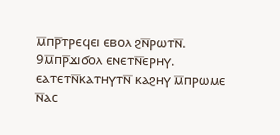ⲙ̅ⲡⲣ̅ⲧⲣⲉϥⲉⲓ ⲉⲃⲟⲗ ϩⲛ̅ⲣⲱⲧⲛ̅. 9ⲙ̅ⲡⲣ̅ϫⲓϭⲟⲗ ⲉⲛⲉⲧⲛ̅ⲉⲣⲏⲩ. ⲉⲁⲧⲉⲧⲛ̅ⲕⲁⲧⲏⲩⲧⲛ̅ ⲕⲁϩⲏⲩ ⲙ̅ⲡⲣⲱⲙⲉ ⲛ̅ⲁⲥ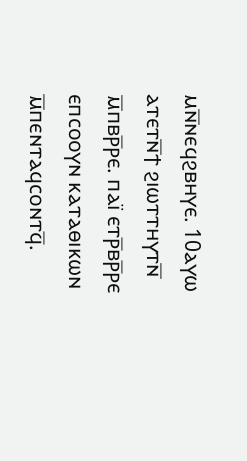ⲙⲛ̅ⲛⲉϥϩⲃⲏⲩⲉ. 10ⲁⲩⲱ ⲁⲧⲉⲧⲛ̅ϯ ϩⲓⲱⲧⲧⲏⲩⲧⲛ̅ ⲙ̅ⲡⲃⲣ̅ⲣⲉ. ⲡⲁⲓ̈ ⲉⲧⲣ̅ⲃⲣ̅ⲣⲉ ⲉⲡⲥⲟⲟⲩⲛ ⲕⲁⲧⲁⲑⲓⲕⲱⲛ ⲙ̅ⲡⲉⲛⲧⲁϥⲥⲟⲛⲧϥ̅.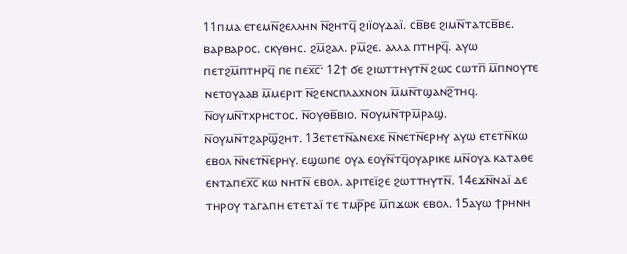11ⲡⲙⲁ ⲉⲧⲉⲙⲛ̅ϩⲉⲗⲗⲏⲛ ⲛ̅ϩⲏⲧϥ̅ ϩⲓⲓ̈ⲟⲩⲇⲁⲓ̈. ⲥⲃ̅ⲃⲉ ϩⲓⲙⲛ̅ⲧⲁⲧⲥⲃ̅ⲃⲉ. ⲃⲁⲣⲃⲁⲣⲟⲥ. ⲥⲕⲩⲑⲏⲥ. ϩⲙ̅ϩⲁⲗ. ⲣⲙ̅ϩⲉ. ⲁⲗⲗⲁ ⲡⲧⲏⲣϥ̅. ⲁⲩⲱ ⲡⲉⲧϩⲙ̅ⲡⲧⲏⲣϥ̅ ⲡⲉ ⲡⲉⲭ̅ⲥ̅· 12ϯ ϭⲉ ϩⲓⲱⲧⲧⲏⲩⲧⲛ̅ ϩⲱⲥ ⲥⲱⲧⲡ̅ ⲙ̅ⲡⲛⲟⲩⲧⲉ ⲛⲉⲧⲟⲩⲁⲁⲃ ⲙ̅ⲙⲉⲣⲓⲧ ⲛ̅ϩⲉⲛⲥⲡⲗⲁⲭⲛⲟⲛ ⲙ̅ⲙⲛ̅ⲧϣⲁⲛϩ̅ⲧⲏϥ. ⲛ̅ⲟⲩⲙⲛ̅ⲧⲭⲣⲏⲥⲧⲟⲥ. ⲛ̅ⲟⲩⲑⲃ̅ⲃⲓⲟ. ⲛ̅ⲟⲩⲙⲛ̅ⲧⲣⲙ̅ⲣⲁϣ. ⲛ̅ⲟⲩⲙⲛ̅ⲧϩⲁⲣϣ̅ϩⲏⲧ. 13ⲉⲧⲉⲧⲛ̅ⲁⲛⲉⲭⲉ ⲛ̅ⲛⲉⲧⲛ̅ⲉⲣⲏⲩ ⲁⲩⲱ ⲉⲧⲉⲧⲛ̅ⲕⲱ ⲉⲃⲟⲗ ⲛ̅ⲛⲉⲧⲛ̅ⲉⲣⲏⲩ. ⲉϣⲱⲡⲉ ⲟⲩⲁ ⲉⲟⲩⲛ̅ⲧϥ̅ⲟⲩⲁⲣⲓⲕⲉ ⲙⲛ̅ⲟⲩⲁ ⲕⲁⲧⲁⲑⲉ ⲉⲛⲧⲁⲡⲉⲭ̅ⲥ̅ ⲕⲱ ⲛⲏⲧⲛ̅ ⲉⲃⲟⲗ. ⲁⲣⲓⲧⲉⲓ̈ϩⲉ ϩⲱⲧⲧⲏⲩⲧⲛ̅. 14ⲉϫⲛ̅ⲛⲁⲓ̈ ⲇⲉ ⲧⲏⲣⲟⲩ ⲧⲁⲅⲁⲡⲏ ⲉⲧⲉⲧⲁⲓ̈ ⲧⲉ ⲧⲙⲣ̅ⲣⲉ ⲙ̅ⲡϫⲱⲕ ⲉⲃⲟⲗ. 15ⲁⲩⲱ ϯⲣⲏⲛⲏ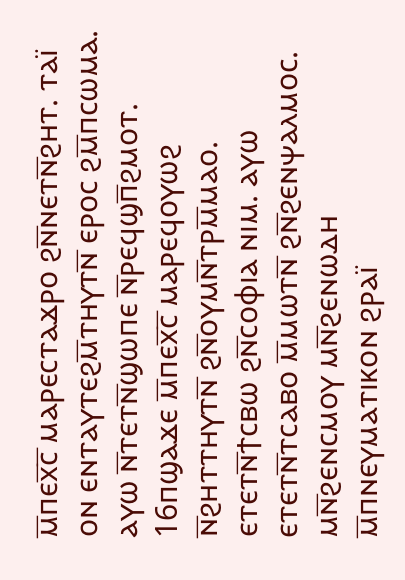ⲙ̅ⲡⲉⲭ̅ⲥ̅ ⲙⲁⲣⲉⲥⲧⲁϫⲣⲟ ϩⲛ̅ⲛⲉⲧⲛ̅ϩⲏⲧ. ⲧⲁⲓ̈ ⲟⲛ ⲉⲛⲧⲁⲩⲧⲉϩⲙ̅ⲧⲏⲩⲧⲛ̅ ⲉⲣⲟⲥ ϩⲙ̅ⲡⲥⲱⲙⲁ. ⲁⲩⲱ ⲛ̅ⲧⲉⲧⲛ̅ϣⲱⲡⲉ ⲛ̅ⲣⲉϥϣⲡ̅ϩⲙⲟⲧ. 16ⲡϣⲁϫⲉ ⲙ̅ⲡⲉⲭ̅ⲥ̅ ⲙⲁⲣⲉϥⲟⲩⲱϩ ⲛ̅ϩⲏⲧⲧⲏⲩⲧⲛ̅ ϩⲛ̅ⲟⲩⲙⲛ̅ⲧⲣⲙ̅ⲙⲁⲟ. ⲉⲧⲉⲧⲛ̅ϯⲥⲃⲱ ϩⲛ̅ⲥⲟⲫⲓⲁ ⲛⲓⲙ. ⲁⲩⲱ ⲉⲧⲉⲧⲛ̅ⲧⲥⲁⲃⲟ ⲙ̅ⲙⲱⲧⲛ̅ ϩⲛ̅ϩⲉⲛⲯⲁⲗⲙⲟⲥ. ⲙⲛ̅ϩⲉⲛⲥⲙⲟⲩ ⲙⲛ̅ϩⲉⲛⲱⲇⲏ ⲙ̅ⲡⲛⲉⲩⲙⲁⲧⲓⲕⲟⲛ ϩⲣⲁⲓ̈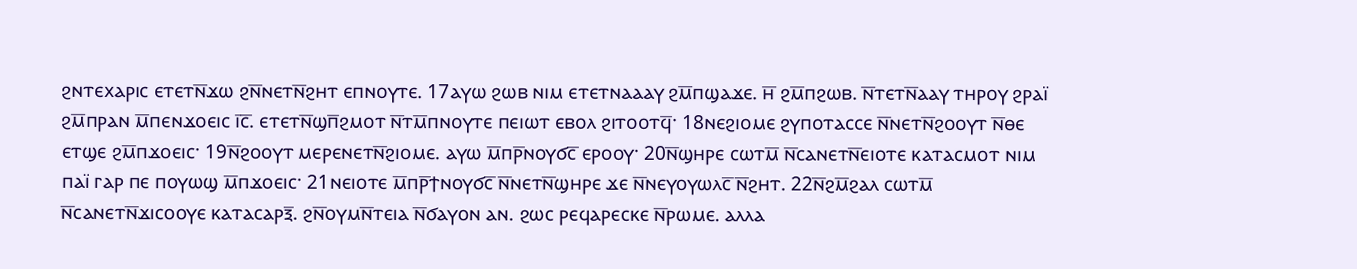ϩⲛⲧⲉⲭⲁⲣⲓⲥ ⲉⲧⲉⲧⲛ̅ϫⲱ ϩⲛ̅ⲛⲉⲧⲛ̅ϩⲏⲧ ⲉⲡⲛⲟⲩⲧⲉ. 17ⲁⲩⲱ ϩⲱⲃ ⲛⲓⲙ ⲉⲧⲉⲧⲛⲁⲁⲁⲩ ϩⲙ̅ⲡϣⲁϫⲉ. ⲏ̅ ϩⲙ̅ⲡϩⲱⲃ. ⲛ̅ⲧⲉⲧⲛ̅ⲁⲁⲩ ⲧⲏⲣⲟⲩ ϩⲣⲁⲓ̈ ϩⲙ̅ⲡⲣⲁⲛ ⲙ̅ⲡⲉⲛϫⲟⲉⲓⲥ ⲓ̅ⲥ̅. ⲉⲧⲉⲧⲛ̅ϣⲡ̅ϩⲙⲟⲧ ⲛ̅ⲧⲙ̅ⲡⲛⲟⲩⲧⲉ ⲡⲉⲓⲱⲧ ⲉⲃⲟⲗ ϩⲓⲧⲟⲟⲧϥ̅· 18ⲛⲉϩⲓⲟⲙⲉ ϩⲩⲡⲟⲧⲁⲥⲥⲉ ⲛ̅ⲛⲉⲧⲛ̅ϩⲟⲟⲩⲧ ⲛ̅ⲑⲉ ⲉⲧϣⲉ ϩⲙ̅ⲡϫⲟⲉⲓⲥ· 19ⲛ̅ϩⲟⲟⲩⲧ ⲙⲉⲣⲉⲛⲉⲧⲛ̅ϩⲓⲟⲙⲉ. ⲁⲩⲱ ⲙ̅ⲡⲣ̅ⲛⲟⲩϭⲥ̅ ⲉⲣⲟⲟⲩ· 20ⲛ̅ϣⲏⲣⲉ ⲥⲱⲧⲙ̅ ⲛ̅ⲥⲁⲛⲉⲧⲛ̅ⲉⲓⲟⲧⲉ ⲕⲁⲧⲁⲥⲙⲟⲧ ⲛⲓⲙ ⲡⲁⲓ̈ ⲅⲁⲣ ⲡⲉ ⲡⲟⲩⲱϣ ⲙ̅ⲡϫⲟⲉⲓⲥ· 21ⲛⲉⲓⲟⲧⲉ ⲙ̅ⲡⲣ̅ϯⲛⲟⲩϭⲥ̅ ⲛ̅ⲛⲉⲧⲛ̅ϣⲏⲣⲉ ϫⲉ ⲛ̅ⲛⲉⲩⲟⲩⲱⲗⲥ̅ ⲛ̅ϩⲏⲧ. 22ⲛ̅ϩⲙ̅ϩⲁⲗ ⲥⲱⲧⲙ̅ ⲛ̅ⲥⲁⲛⲉⲧⲛ̅ϫⲓⲥⲟⲟⲩⲉ ⲕⲁⲧⲁⲥⲁⲣⲝ̅. ϩⲛ̅ⲟⲩⲙⲛ̅ⲧⲉⲓⲁ ⲛ̅ϭⲁⲩⲟⲛ ⲁⲛ. ϩⲱⲥ ⲣⲉϥⲁⲣⲉⲥⲕⲉ ⲛ̅ⲣⲱⲙⲉ. ⲁⲗⲗⲁ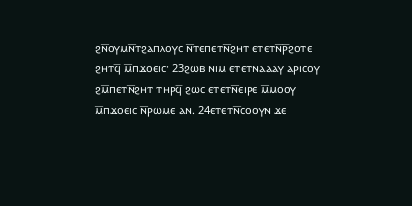ϩⲛ̅ⲟⲩⲙⲛ̅ⲧϩⲁⲡⲗⲟⲩⲥ ⲛ̅ⲧⲉⲡⲉⲧⲛ̅ϩⲏⲧ ⲉⲧⲉⲧⲛ̅ⲣ̅ϩⲟⲧⲉ ϩⲏⲧϥ̅ ⲙ̅ⲡϫⲟⲉⲓⲥ· 23ϩⲱⲃ ⲛⲓⲙ ⲉⲧⲉⲧⲛⲁⲁⲁⲩ ⲁⲣⲓⲥⲟⲩ ϩⲙ̅ⲡⲉⲧⲛ̅ϩⲏⲧ ⲧⲏⲣϥ̅ ϩⲱⲥ ⲉⲧⲉⲧⲛ̅ⲉⲓⲣⲉ ⲙ̅ⲙⲟⲟⲩ ⲙ̅ⲡϫⲟⲉⲓⲥ ⲛ̅ⲣⲱⲙⲉ ⲁⲛ. 24ⲉⲧⲉⲧⲛ̅ⲥⲟⲟⲩⲛ ϫⲉ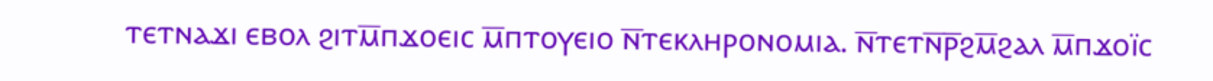ⲧⲉⲧⲛⲁϫⲓ ⲉⲃⲟⲗ ϩⲓⲧⲙ̅ⲡϫⲟⲉⲓⲥ ⲙ̅ⲡⲧⲟⲩⲉⲓⲟ ⲛ̅ⲧⲉⲕⲗⲏⲣⲟⲛⲟⲙⲓⲁ. ⲛ̅ⲧⲉⲧⲛ̅ⲣ̅ϩⲙ̅ϩⲁⲗ ⲙ̅ⲡϫⲟⲓ̈ⲥ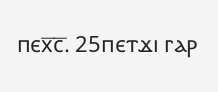ⲡⲉⲭ̅ⲥ̅. 25ⲡⲉⲧϫⲓ ⲅⲁⲣ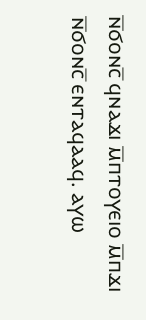ⲛ̅ϭⲟⲛⲥ̅ ϥⲛⲁϫⲓ ⲙ̅ⲡⲧⲟⲩⲉⲓⲟ ⲙ̅ⲡϫⲓ ⲛ̅ϭⲟⲛⲥ̅ ⲉⲛⲧⲁϥⲁⲁϥ. ⲁⲩⲱ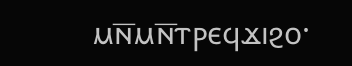ⲙⲛ̅ⲙⲛ̅ⲧⲣⲉϥϫⲓϩⲟ·